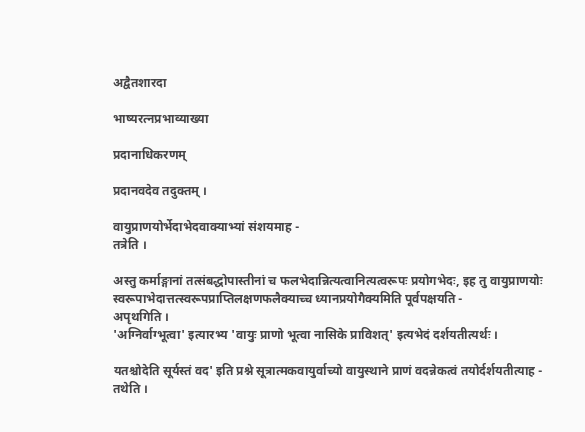अद्वैतशारदा

भाष्यरत्नप्रभाव्याख्या

प्रदानाधिकरणम्

प्रदानवदेव तदुक्तम् ।

वायुप्राणयोर्भेदाभेदवाक्याभ्यां संशयमाह -
तत्रेति ।

अस्तु कर्माङ्गानां तत्संबद्धोपास्तीनां च फलभेदान्नित्यत्वानित्यत्वरूपः प्रयोगभेदः, इह तु वायुप्राणयोः स्वरूपाभेदात्तत्स्वरूपप्राप्तिलक्षणफलैक्याच्च ध्यानप्रयोगैक्यमिति पूर्वपक्षयति -
अपृथगिति ।
'अग्निर्वाग्भूत्वा' इत्यारभ्य 'वायुः प्राणो भूत्वा नासिके प्राविशत्' इत्यभेदं दर्शयतीत्यर्थः ।

यतश्चोदेति सूर्यस्तं वद' इति प्रश्ने सूत्रात्मकवायुर्वाच्यो वायुस्थाने प्राणं वदन्नेकत्वं तयोर्दर्शयतीत्याह -
तथेति ।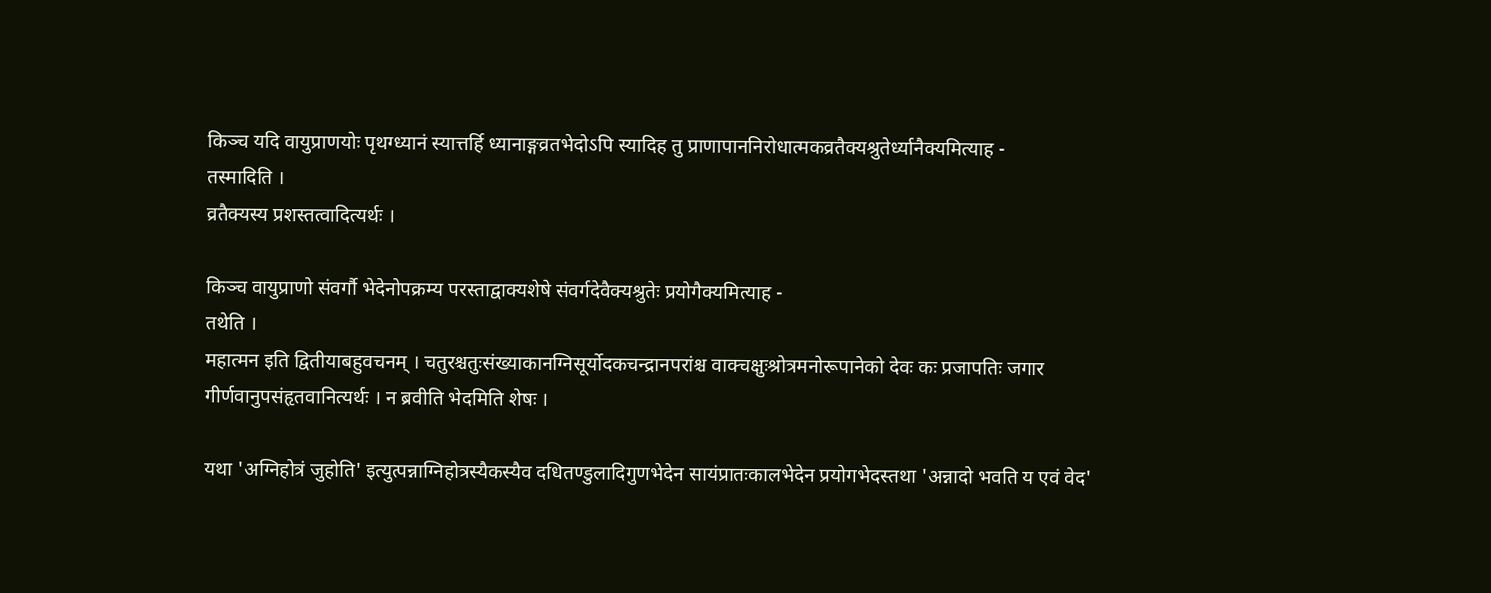किञ्च यदि वायुप्राणयोः पृथग्ध्यानं स्यात्तर्हि ध्यानाङ्गव्रतभेदोऽपि स्यादिह तु प्राणापाननिरोधात्मकव्रतैक्यश्रुतेर्ध्यानैक्यमित्याह -
तस्मादिति ।
व्रतैक्यस्य प्रशस्तत्वादित्यर्थः ।

किञ्च वायुप्राणो संवर्गौ भेदेनोपक्रम्य परस्ताद्वाक्यशेषे संवर्गदेवैक्यश्रुतेः प्रयोगैक्यमित्याह -
तथेति ।
महात्मन इति द्वितीयाबहुवचनम् । चतुरश्चतुःसंख्याकानग्निसूर्योदकचन्द्रानपरांश्च वाक्चक्षुःश्रोत्रमनोरूपानेको देवः कः प्रजापतिः जगार गीर्णवानुपसंहृतवानित्यर्थः । न ब्रवीति भेदमिति शेषः ।

यथा 'अग्निहोत्रं जुहोति' इत्युत्पन्नाग्निहोत्रस्यैकस्यैव दधितण्डुलादिगुणभेदेन सायंप्रातःकालभेदेन प्रयोगभेदस्तथा 'अन्नादो भवति य एवं वेद'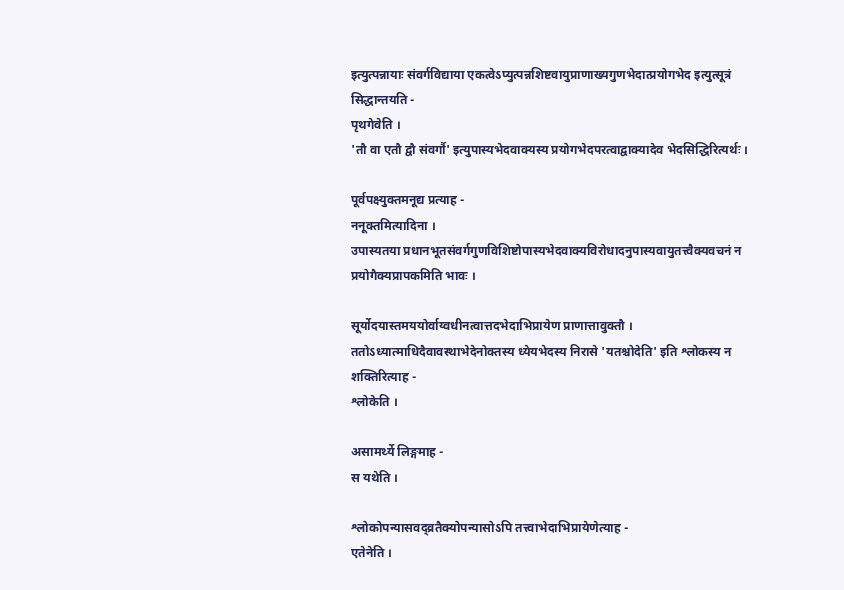इत्युत्पन्नायाः संवर्गविद्याया एकत्वेऽप्युत्पन्नशिष्टवायुप्राणाख्यगुणभेदात्प्रयोगभेद इत्युत्सूत्रं सिद्धान्तयति -
पृथगेवेति ।
'तौ वा एतौ द्वौ संवर्गौ' इत्युपास्यभेदवाक्यस्य प्रयोगभेदपरत्वाद्वाक्यादेव भेदसिद्धिरित्यर्थः ।

पूर्वपक्ष्युक्तमनूद्य प्रत्याह -
ननूक्तमित्यादिना ।
उपास्यतया प्रधानभूतसंवर्गगुणविशिष्टोपास्यभेदवाक्यविरोधादनुपास्यवायुतत्त्वैक्यवचनं न प्रयोगैक्यप्रापकमिति भावः ।

सूर्योदयास्तमययोर्वाय्वधीनत्वात्तदभेदाभिप्रायेण प्राणात्तावुक्तौ । ततोऽध्यात्माधिदैवावस्थाभेदेनोक्तस्य ध्येयभेदस्य निरासे 'यतश्चोदेति' इति श्लोकस्य न शक्तिरित्याह -
श्लोकेति ।

असामर्थ्ये लिङ्गमाह -
स यथेति ।

श्लोकोपन्यासवद्व्रतैक्योपन्यासोऽपि तत्त्वाभेदाभिप्रायेणेत्याह -
एतेनेति ।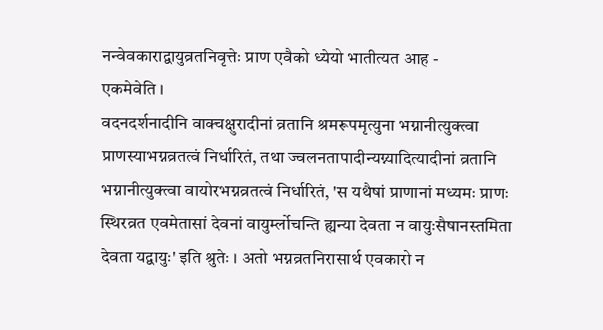नन्वेवकाराद्वायुव्रतनिवृत्तेः प्राण एवैको ध्येयो भातीत्यत आह -
एकमेवेति ।
वदनदर्शनादीनि वाक्चक्षुरादीनां व्रतानि श्रमरूपमृत्युना भग्नानीत्युक्त्वा प्राणस्याभग्नव्रतत्वं निर्धारितं, तथा ज्वलनतापादीन्यग्न्यादित्यादीनां व्रतानि भग्नानीत्युक्त्वा वायोरभग्नव्रतत्वं निर्धारितं, 'स यथैषां प्राणानां मध्यमः प्राणः स्थिरव्रत एवमेतासां देवनां वायुर्म्लोचन्ति ह्यन्या देवता न वायुःसैषानस्तमिता देवता यद्वायुः' इति श्रुतेः । अतो भग्नव्रतनिरासार्थ एवकारो न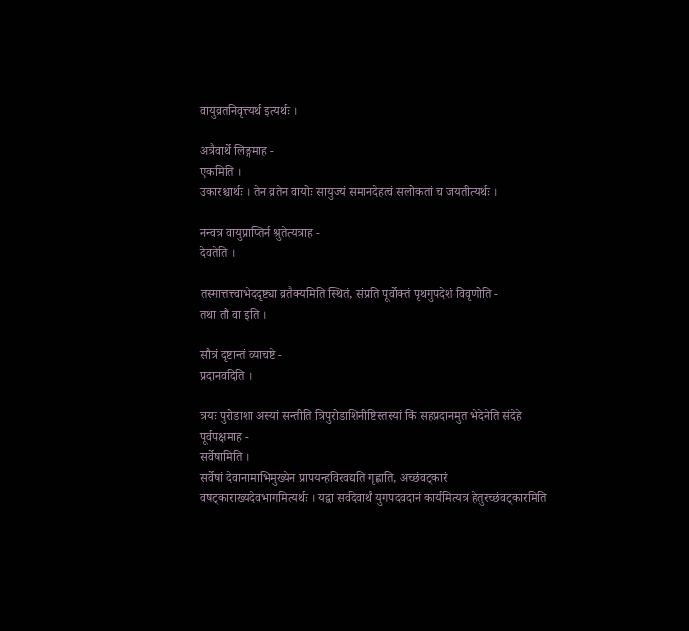वायुव्रतनिवृत्त्यर्थ इत्यर्थः ।

अत्रैवार्थे लिङ्गमाह -
एकमिति ।
उकारश्चार्थः । तेन व्रतेन वायोः सायुज्यं समानदेहत्वं सलोकतां च जयतीत्यर्थः ।

नन्वत्र वायुप्राप्तिर्न श्रुतेत्यत्राह -
देवतेति ।

तस्मात्तत्त्वाभेददृष्ट्या व्रतैक्यमिति स्थितं, संप्रति पूर्वोक्तं पृथगुपदेशं विवृणोति -
तथा तौ वा इति ।

सौत्रं दृष्टान्तं व्याचष्टे -
प्रदानवदिति ।

त्रयः पुरोडाशा अस्यां सन्तीति त्रिपुरोडाशिनीष्टिस्तस्यां किं सहप्रदानमुत भेदेनेति संदेहे पूर्वपक्षमाह -
सर्वेषामिति ।
सर्वेषां देवानामाभिमुख्येन प्रापयन्हविरवद्यति गृह्णाति, अच्छंवट्कारं वषट्काराख्यदेवभागमित्यर्थः । यद्वा सर्वदेवार्थं युगपदवदानं कार्यमित्यत्र हेतुरच्छंवट्कारमिति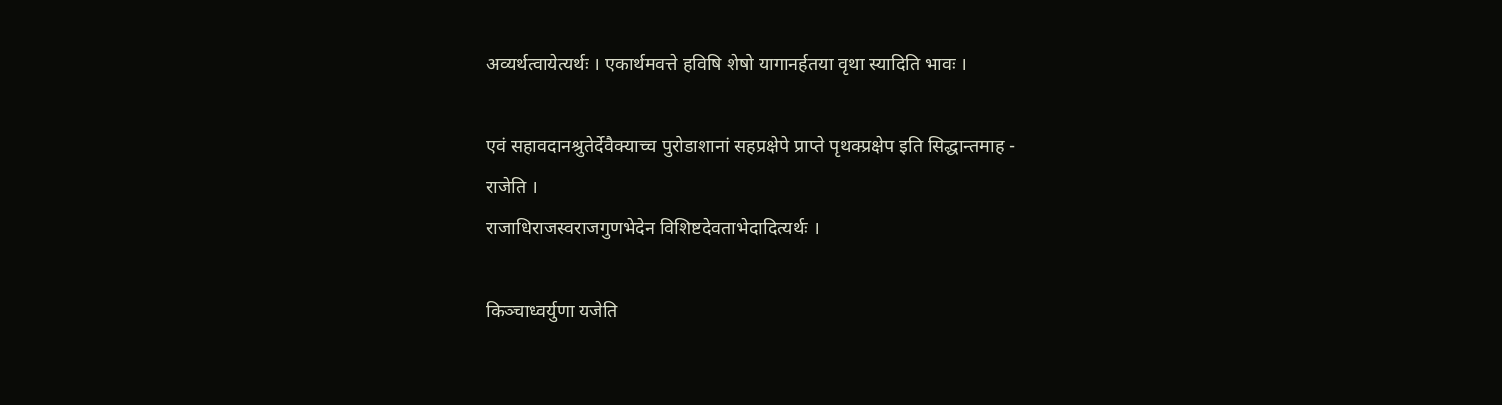अव्यर्थत्वायेत्यर्थः । एकार्थमवत्ते हविषि शेषो यागानर्हतया वृथा स्यादिति भावः ।

एवं सहावदानश्रुतेर्देवैक्याच्च पुरोडाशानां सहप्रक्षेपे प्राप्ते पृथक्प्रक्षेप इति सिद्धान्तमाह -
राजेति ।
राजाधिराजस्वराजगुणभेदेन विशिष्टदेवताभेदादित्यर्थः ।

किञ्चाध्वर्युणा यजेति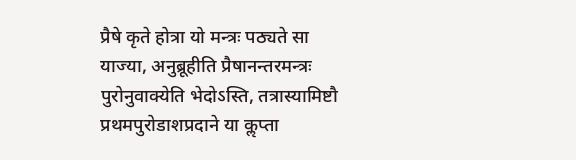प्रैषे कृते होत्रा यो मन्त्रः पठ्यते सा याज्या, अनुब्रूहीति प्रैषानन्तरमन्त्रः पुरोनुवाक्येति भेदोऽस्ति, तत्रास्यामिष्टौ प्रथमपुरोडाशप्रदाने या कॢप्ता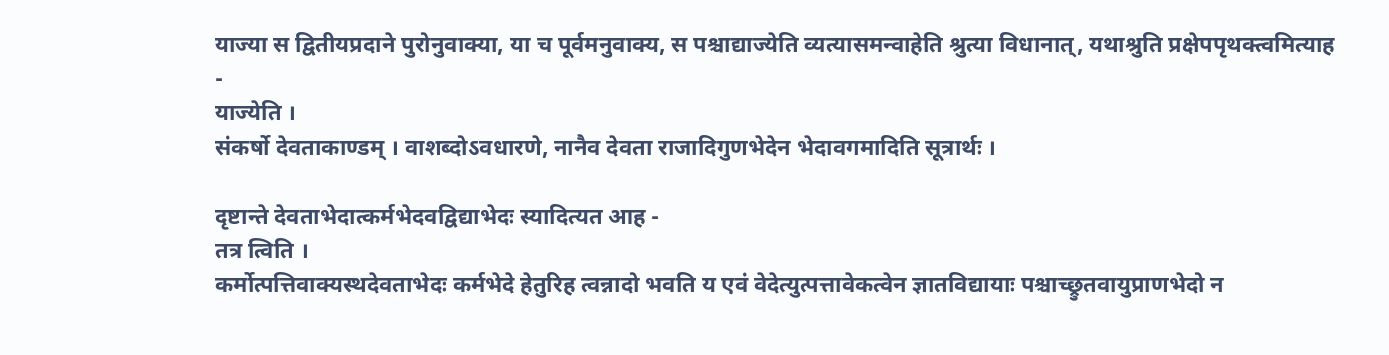याज्या स द्वितीयप्रदाने पुरोनुवाक्या, या च पूर्वमनुवाक्य, स पश्चाद्याज्येति व्यत्यासमन्वाहेति श्रुत्या विधानात्, यथाश्रुति प्रक्षेपपृथक्त्वमित्याह -
याज्येति ।
संकर्षो देवताकाण्डम् । वाशब्दोऽवधारणे, नानैव देवता राजादिगुणभेदेन भेदावगमादिति सूत्रार्थः ।

दृष्टान्ते देवताभेदात्कर्मभेदवद्विद्याभेदः स्यादित्यत आह -
तत्र त्विति ।
कर्मोत्पत्तिवाक्यस्थदेवताभेदः कर्मभेदे हेतुरिह त्वन्नादो भवति य एवं वेदेत्युत्पत्तावेकत्वेन ज्ञातविद्यायाः पश्चाच्छ्रुतवायुप्राणभेदो न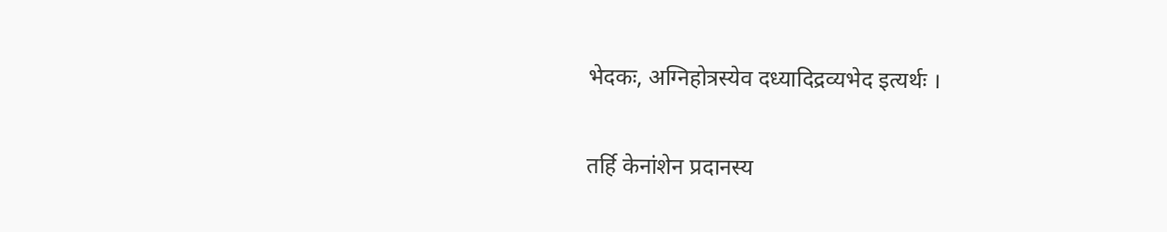भेदकः, अग्निहोत्रस्येव दध्यादिद्रव्यभेद इत्यर्थः ।

तर्हि केनांशेन प्रदानस्य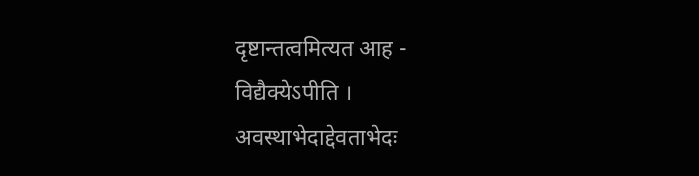दृष्टान्तत्वमित्यत आह -
विद्यैक्येऽपीति ।
अवस्थाभेदाद्देवताभेदः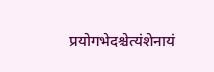प्रयोगभेदश्चेत्यंशेनायं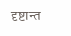दृष्टान्त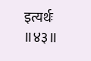इत्यर्थः ॥४३॥